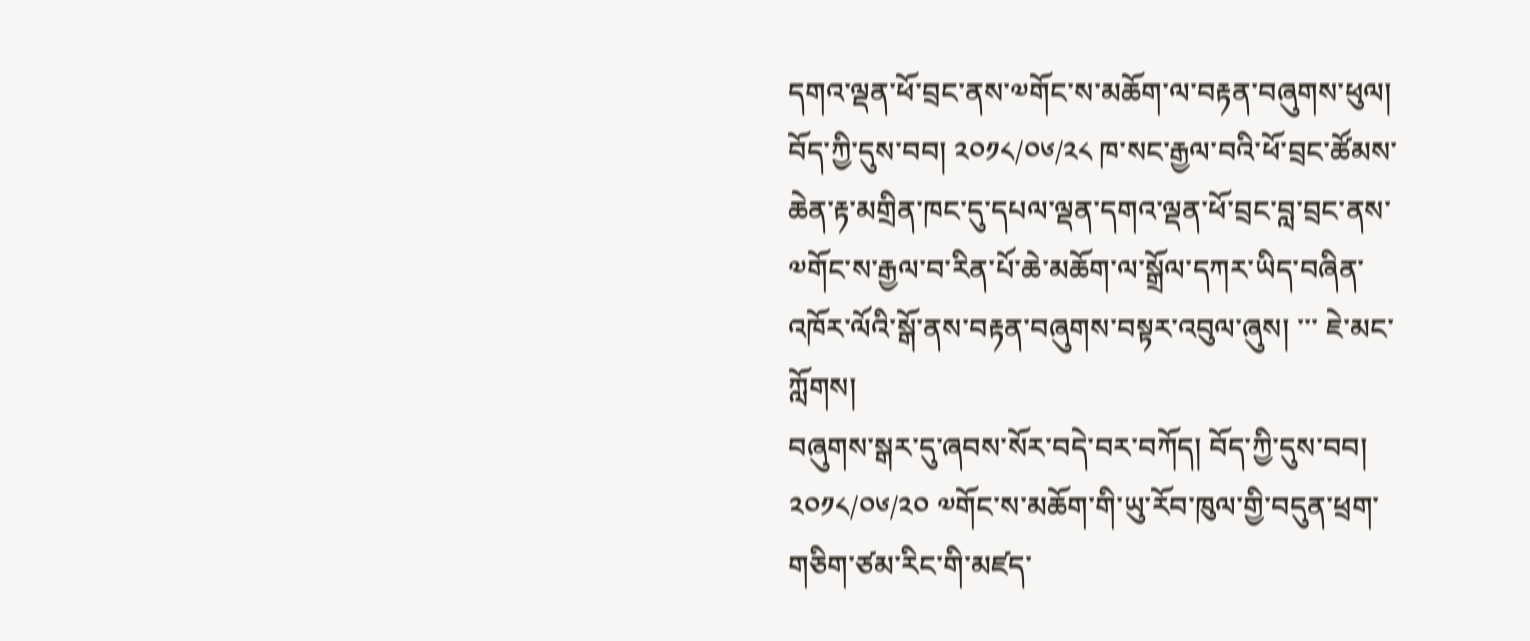དགའ་ལྡན་ཕོ་བྲང་ནས་༧གོང་ས་མཆོག་ལ་བརྟན་བཞུགས་ཕུལ། བོད་ཀྱི་དུས་བབ། ༢༠༡༨/༠༦/༢༨ ཁ་སང་རྒྱལ་བའི་ཕོ་བྲང་ཚོམས་ཆེན་རྟ་མགྲིན་ཁང་དུ་དཔལ་ལྡན་དགའ་ལྡན་ཕོ་བྲང་བླ་བྲང་ནས་༧གོང་ས་རྒྱལ་བ་རིན་པོ་ཆེ་མཆོག་ལ་སྒྲོལ་དཀར་ཡིད་བཞིན་འཁོར་ལོའི་སྒོ་ནས་བརྟན་བཞུགས་བསྟར་འབུལ་ཞུས། ་་་ ཇེ་མང་ཀློགས།
བཞུགས་སྒར་དུ་ཞབས་སོར་བདེ་བར་བཀོད། བོད་ཀྱི་དུས་བབ། ༢༠༡༨/༠༦/༢༠ ༧གོང་ས་མཆོག་གི་ཡུ་རོབ་ཁུལ་གྱི་བདུན་ཕྲག་གཅིག་ཙམ་རིང་གི་མཛད་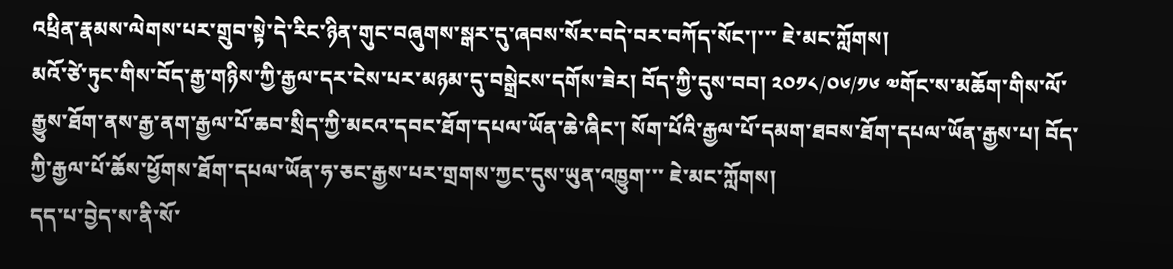འཕྲིན་རྣམས་ལེགས་པར་གྲུབ་སྟེ་དེ་རིང་ཉིན་གུང་བཞུགས་སྒར་དུ་ཞབས་སོར་བདེ་བར་བཀོད་སོང་།་་་ ཇེ་མང་ཀློགས།
མའོ་ཙེ་ཏུང་གིས་བོད་རྒྱ་གཉིས་ཀྱི་རྒྱལ་དར་ངེས་པར་མཉམ་དུ་བསྒྲེངས་དགོས་ཟེར། བོད་ཀྱི་དུས་བབ། ༢༠༡༨/༠༦/༡༦ ༧གོང་ས་མཆོག་གིས་ལོ་རྒྱུས་ཐོག་ནས་རྒྱ་ནག་རྒྱལ་པོ་ཆབ་སྲིད་ཀྱི་མངའ་དབང་ཐོག་དཔལ་ཡོན་ཆེ་ཞིང་། སོག་པོའི་རྒྱལ་པོ་དམག་ཐབས་ཐོག་དཔལ་ཡོན་རྒྱས་པ། བོད་ཀྱི་རྒྱལ་པོ་ཆོས་ཕྱོགས་ཐོག་དཔལ་ཡོན་ཧ་ཅང་རྒྱས་པར་གྲགས་ཀྱང་དུས་ཡུན་འཁྱུག་་་ ཇེ་མང་ཀློགས།
དད་པ་བྱེད་ས་ནི་སོ་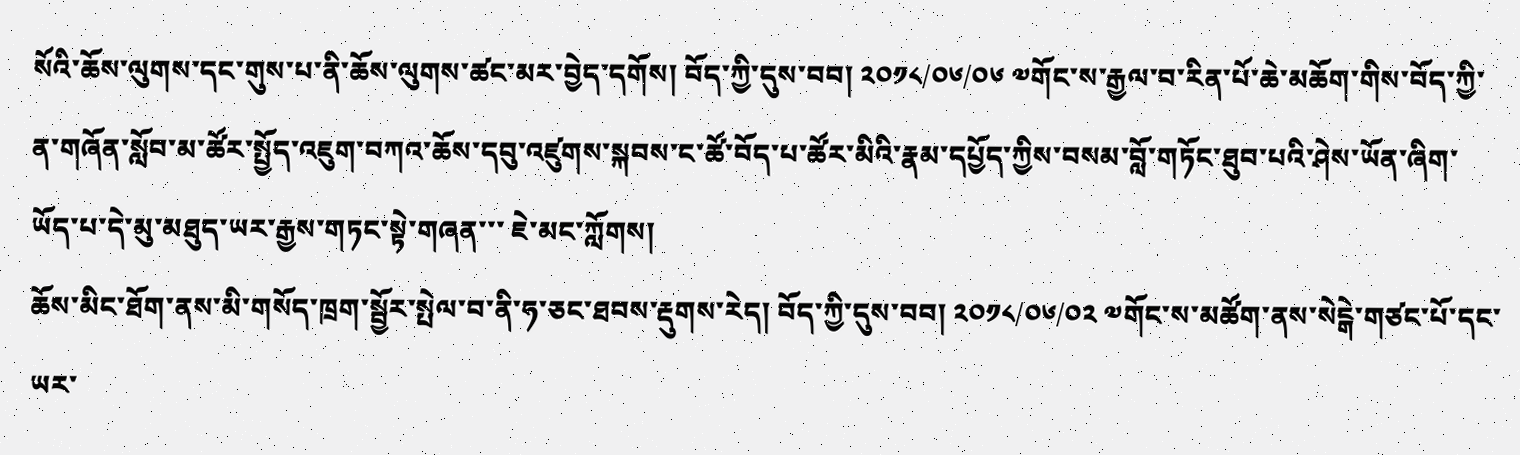སོའི་ཆོས་ལུགས་དང་གུས་པ་ནི་ཆོས་ལུགས་ཚང་མར་བྱེད་དགོས། བོད་ཀྱི་དུས་བབ། ༢༠༡༨/༠༦/༠༦ ༧གོང་ས་རྒྱལ་བ་རིན་པོ་ཆེ་མཆོག་གིས་བོད་ཀྱི་ན་གཞོན་སློབ་མ་ཚོར་སྤྱོད་འཇུག་བཀའ་ཆོས་དབུ་འཛུགས་སྐབས་ང་ཚོ་བོད་པ་ཚོར་མིའི་རྣམ་དཔྱོད་ཀྱིས་བསམ་བློ་གཏོང་ཐུབ་པའི་ཤེས་ཡོན་ཞིག་ཡོད་པ་དེ་མུ་མཐུད་ཡར་རྒྱས་གཏང་སྟེ་གཞན་་་ ཇེ་མང་ཀློགས།
ཆོས་མིང་ཐོག་ནས་མི་གསོད་ཁྲག་སྦྱོར་སྤེལ་བ་ནི་ཧ་ཅང་ཐབས་རྡུགས་རེད། བོད་ཀྱི་དུས་བབ། ༢༠༡༨/༠༦/༠༢ ༧གོང་ས་མཚོག་ནས་སེངྒེ་གཙང་པོ་དང་ཡར་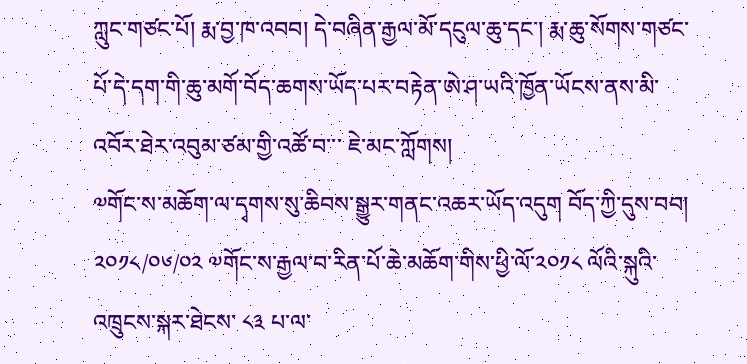ཀླུང་གཙང་པོ། རྨ་བྱ་ཁ་འབབ། དེ་བཞིན་རྒྱལ་མོ་དངུལ་ཆུ་དང་། རྨ་ཆུ་སོགས་གཙང་པོ་དེ་དག་གི་ཆུ་མགོ་བོད་ཆགས་ཡོད་པར་བརྟེན་ཨེ་ཤ་ཡའི་ཁྱོན་ཡོངས་ནས་མི་འབོར་ཐེར་འབུམ་ཙམ་གྱི་འཚོ་བ་་་ ཇེ་མང་ཀློགས།
༧གོང་ས་མཆོག་ལ་དྭགས་སུ་ཆིབས་སྒྱུར་གནང་འཆར་ཡོད་འདུག བོད་ཀྱི་དུས་བབ། ༢༠༡༨/༠༦/༠༢ ༧གོང་ས་རྒྱལ་བ་རིན་པོ་ཆེ་མཆོག་གིས་ཕྱི་ལོ་༢༠༡༨ ལོའི་སྐུའི་འཁྲུངས་སྐར་ཐེངས་ ༨༣ པ་ལ་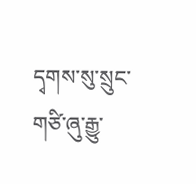དྭགས་སུ་སྲུང་གཙི་ཞུ་རྒྱུ་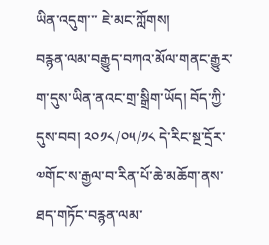ཡིན་འདུག་་་ ཇེ་མང་ཀློགས།
བརྙན་ལམ་བརྒྱུད་བཀའ་མོལ་གནང་རྒྱུར་ག་དུས་ཡིན་ནའང་གྲ་སྒྲིག་ཡོད། བོད་ཀྱི་དུས་བབ། ༢༠༡༨/༠༥/༡༨ དེ་རིང་སྔ་དྲོར་༧གོང་ས་རྒྱལ་བ་རིན་པོ་ཆེ་མཆོག་ནས་ཐད་གཏོང་བརྙན་ལམ་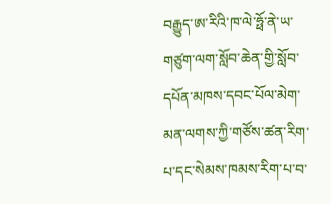བརྒྱུད་ཨ་རིའི་ཁ་ལེ་ཧྥོ་ནེ་ཡ་གཙུག་ལག་སློབ་ཆེན་གྱི་སློབ་དཔོན་མཁས་དབང་པོལ་མེག་མན་ལགས་ཀྱི་གཙོས་ཚན་རིག་པ་དང་སེམས་ཁམས་རིག་པ་བ་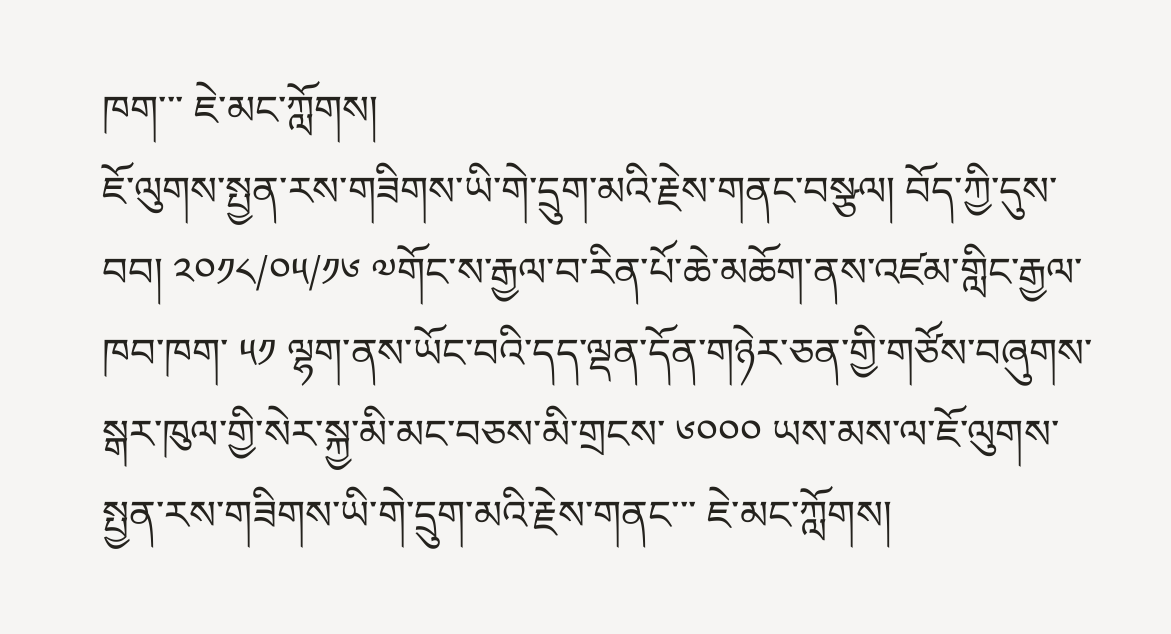ཁག་་་ ཇེ་མང་ཀློགས།
ཇོ་ལུགས་སྤྱན་རས་གཟིགས་ཡི་གེ་དྲུག་མའི་རྗེས་གནང་བསྩལ། བོད་ཀྱི་དུས་བབ། ༢༠༡༨/༠༥/༡༦ ༧གོང་ས་རྒྱལ་བ་རིན་པོ་ཆེ་མཆོག་ནས་འཛམ་གླིང་རྒྱལ་ཁབ་ཁག་ ༥༡ ལྷག་ནས་ཡོང་བའི་དད་ལྡན་དོན་གཉེར་ཅན་གྱི་གཙོས་བཞུགས་སྒར་ཁུལ་གྱི་སེར་སྐྱ་མི་མང་བཅས་མི་གྲངས་ ༦༠༠༠ ཡས་མས་ལ་ཇོ་ལུགས་སྤྱན་རས་གཟིགས་ཡི་གེ་དྲུག་མའི་རྗེས་གནང་་་ ཇེ་མང་ཀློགས།